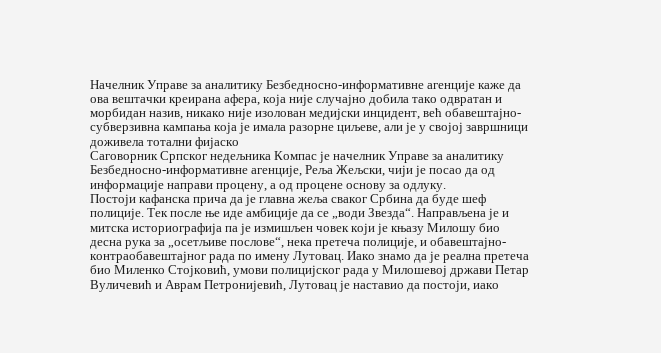Начелник Управе за аналитику Безбедносно-информативне агенције каже да ова вештачки креирана афера, која није случајно добила тако одвратан и морбидан назив, никако није изолован медијски инцидент, већ обавештајно-субверзивна кампања која је имала разорне циљеве, али је у својој завршници доживела тотални фијаско
Саговорник Српског недељника Компас је начелник Управе за аналитику Безбедносно-информативне агенције, Реља Жељски, чији је посао да од информације направи процену, а од процене основу за одлуку.
Постоји кафанска прича да је главна жеља сваког Србина да буде шеф полиције. Тек после ње иде амбиције да се „води Звезда“. Направљена је и митска историографија па је измишљен човек који је књазу Милошу био десна рука за „осетљиве послове“, нека претеча полиције, и обавештајно-контраобавештајног рада по имену Лутовац. Иако знамо да је реална претеча био Миленко Стојковић, умови полицијског рада у Милошевој држави Петар Вуличевић и Аврам Петронијевић, Лутовац је наставио да постоји, иако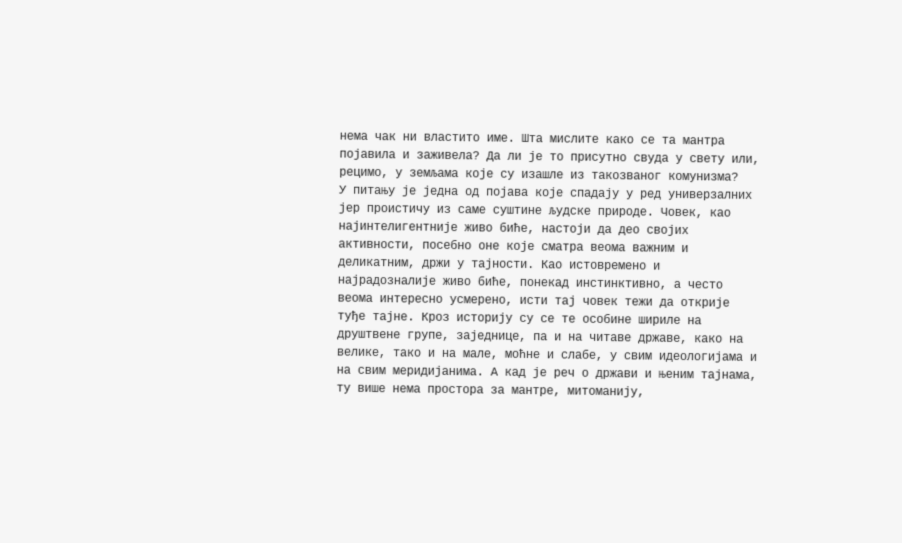нема чак ни властито име. Шта мислите како се та мантра појавила и заживела? Да ли је то присутно свуда у свету или, рецимо, у земљама које су изашле из такозваног комунизма?
У питању је једна од појава које спадају у ред универзалних јер проистичу из саме суштине људске природе. Човек, као најинтелигентније живо биће, настоји да део својих активности, посебно оне које сматра веома важним и деликатним, држи у тајности. Као истовремено и најрадозналије живо биће, понекад инстинктивно, а често веома интересно усмерено, исти тај човек тежи да открије туђе тајне. Кроз историју су се те особине шириле на друштвене групе, заједнице, па и на читаве државе, како на велике, тако и на мале, моћне и слабе, у свим идеологијама и на свим меридијанима. А кад је реч о држави и њеним тајнама, ту више нема простора за мантре, митоманију,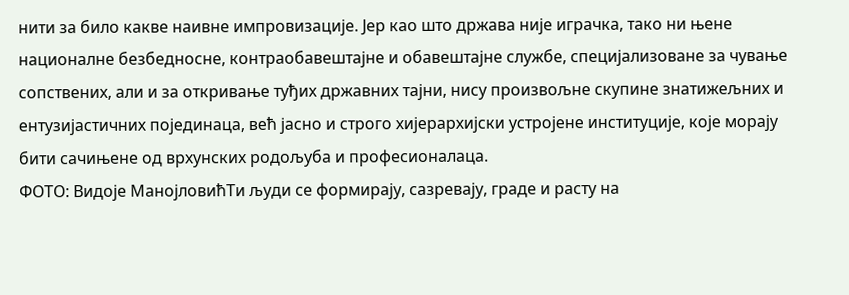нити за било какве наивне импровизације. Јер као што држава није играчка, тако ни њене националне безбедносне, контраобавештајне и обавештајне службе, специјализоване за чување сопствених, али и за откривање туђих државних тајни, нису произвољне скупине знатижељних и ентузијастичних појединаца, већ јасно и строго хијерархијски устројене институције, које морају бити сачињене од врхунских родољуба и професионалаца.
ФОТО: Видоје МанојловићТи људи се формирају, сазревају, граде и расту на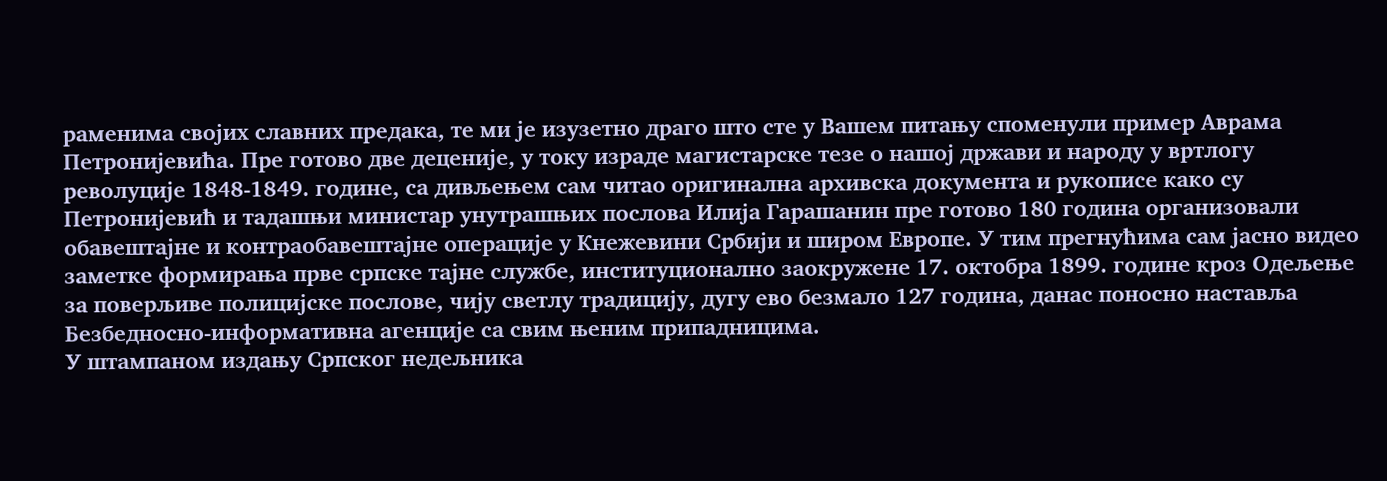раменима својих славних предака, те ми је изузетно драго што сте у Вашем питању споменули пример Аврама Петронијевића. Пре готово две деценије, у току израде магистарске тезе о нашој држави и народу у вртлогу револуције 1848-1849. године, са дивљењем сам читао оригинална архивска документа и рукописе како су Петронијевић и тадашњи министар унутрашњих послова Илија Гарашанин пре готово 180 година организовали обавештајне и контраобавештајне операције у Кнежевини Србији и широм Европе. У тим прегнућима сам јасно видео заметке формирања прве српске тајне службе, институционално заокружене 17. октобра 1899. године кроз Одељење за поверљиве полицијске послове, чију светлу традицију, дугу ево безмало 127 година, данас поносно наставља Безбедносно-информативна агенције са свим њеним припадницима.
У штампаном издању Српског недељника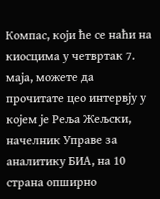Компас, који ће се наћи на киосцима у четвртак 7. маја, можете да прочитате цео интервју у којем је Реља Жељски, начелник Управе за аналитику БИА, на 10 страна опширно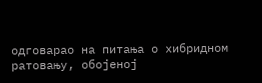одговарао на питања о хибридном ратовању, обојеној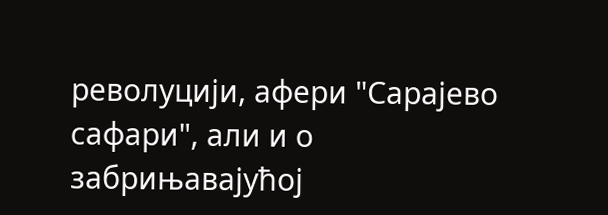револуцији, афери "Сарајево сафари", али и о забрињавајућој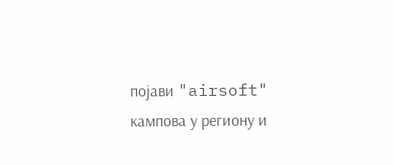појави "airsoft" кампова у региону и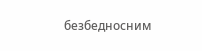безбедносним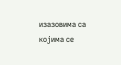изазовима са којима се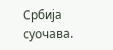Србија суочава.